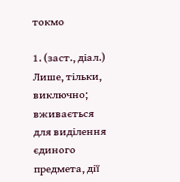токмо

1. (заст., діал.) Лише, тільки, виключно; вживається для виділення єдиного предмета, дії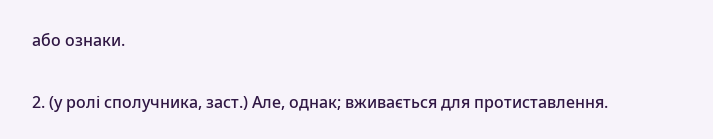або ознаки.

2. (у ролі сполучника, заст.) Але, однак; вживається для протиставлення.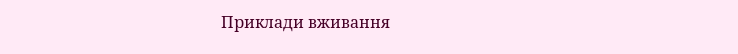Приклади вживання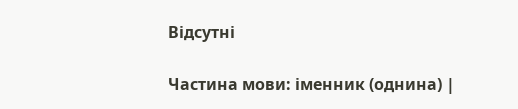Відсутні

Частина мови: іменник (однина) |